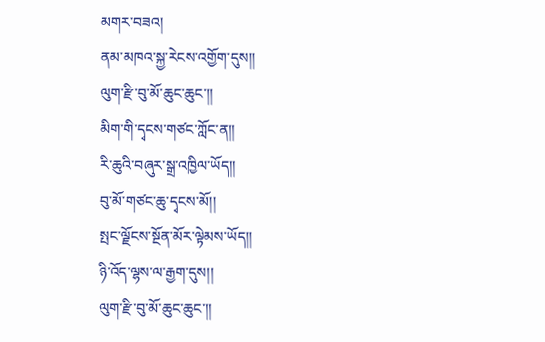མགར་བཟའ།
ནམ་མཁའ་སྐྱ་རེངས་འགྱོག་དུས།།
ལུག་རྫི་བུ་མོ་ཆུང་ཆུང་།།
མིག་གི་དྭངས་གཙང་ཀློང་ན།།
རི་ཆུའི་བཞུར་སྒྲ་འཁྱིལ་ཡོད།།
བུ་མོ་གཙང་ཆུ་དྭངས་མོ།།
སྤང་ལྗོངས་སྔོན་མོར་ལྟེམས་ཡོད།།
ཉི་འོད་ལྷས་ལ་རྒྱག་དུས།།
ལུག་རྫི་བུ་མོ་ཆུང་ཆུང་།།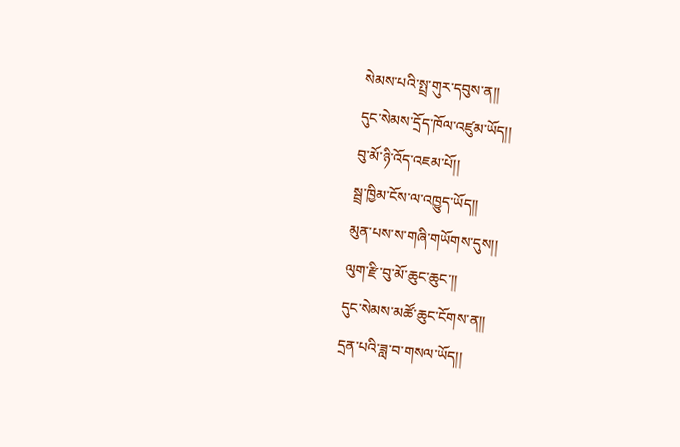སེམས་པའི་སྤྲ་གུར་དབུས་ན།།
དུང་སེམས་དྲོད་ཁོལ་འཛུམ་ཡོད།།
བུ་མོ་ཉི་འོད་འཇམ་པོ།།
སྦྲ་ཁྱིམ་ངོས་ལ་འཁྱུད་ཡོད།།
མུན་པས་ས་གཞི་གཡོགས་དུས།།
ལུག་རྫི་བུ་མོ་ཆུང་ཆུང་།།
དུང་སེམས་མཚོ་ཆུང་ངོགས་ན།།
དྲན་པའི་ཟླ་བ་གསལ་ཡོད།།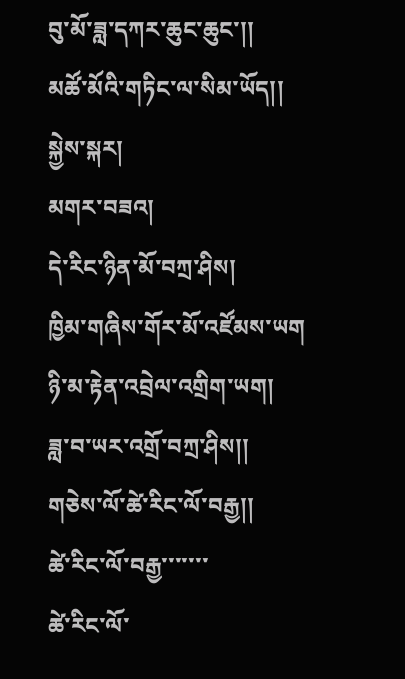བུ་མོ་ཟླ་དཀར་ཆུང་ཆུང་།།
མཚོ་མོའི་གཏིང་ལ་སིམ་ཡོད།།
སྐྱེས་སྐར།
མགར་བཟའ།
དེ་རིང་ཉིན་མོ་བཀྲ་ཤིས།
ཁྱིམ་གཞིས་གོར་མོ་འཛོམས་ཡག
ཉི་མ་རྟེན་འབྲེལ་འགྲིག་ཡག།
ཟླ་བ་ཡར་འགྲོ་བཀྲ་ཤིས།།
གཅེས་ལོ་ཚེ་རིང་ལོ་བརྒྱ།།
ཚེ་རིང་ལོ་བརྒྱ་་་་་་་
ཚེ་རིང་ལོ་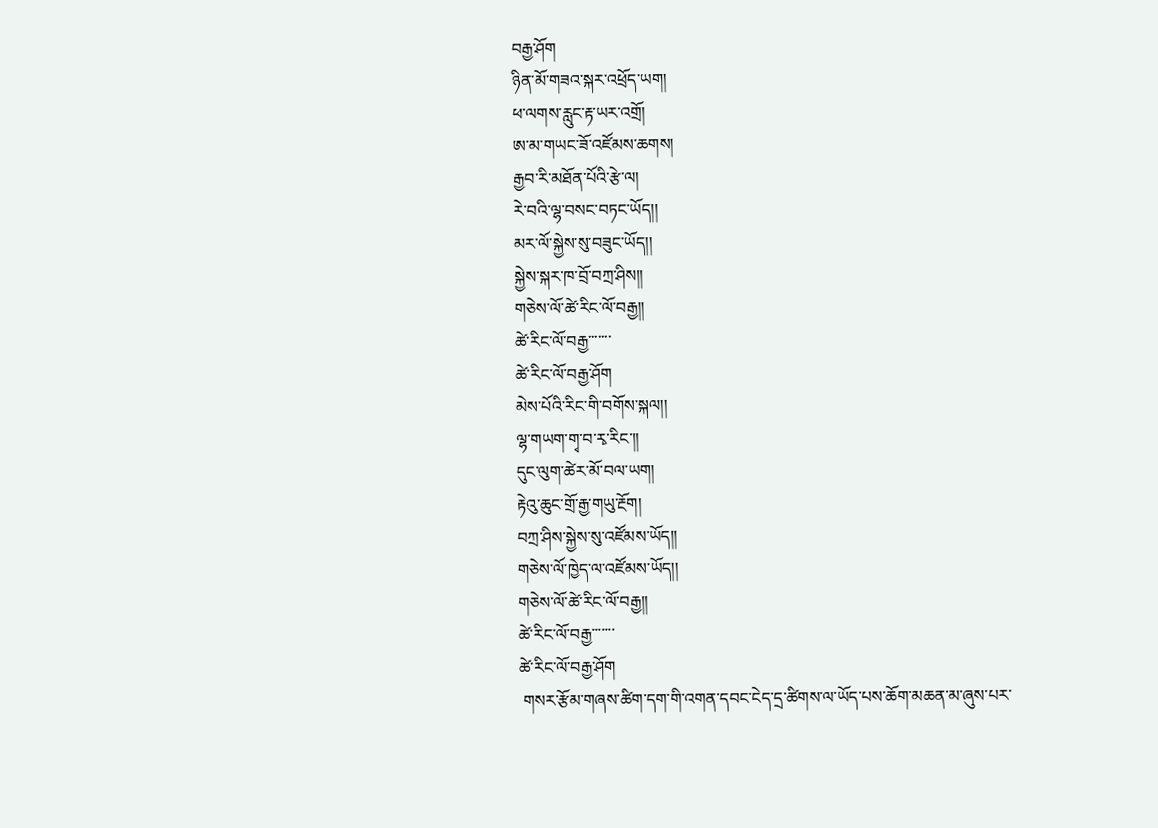བརྒྱ་ཤོག
ཉིན་མོ་གཟའ་སྐར་འཕྲོད་ཡག།
ཕ་ལགས་རླུང་རྟ་ཡར་འགྲོ།
ཨ་མ་གཡང་ཟོ་འཛོམས་ཆགས།
རྒྱབ་རི་མཐོན་པོའི་རྩེ་ལ།
རེ་བའི་ལྷ་བསང་བཏང་ཡོད།།
མར་ལོ་སྐྱེས་སུ་བཟུང་ཡོད།།
སྐྱེས་སྐར་ཁ་བྲོ་བཀྲ་ཤིས།།
གཅེས་ལོ་ཚེ་རིང་ལོ་བརྒྱ།།
ཚེ་རིང་ལོ་བརྒྱ་་་་་་་
ཚེ་རིང་ལོ་བརྒྱ་ཤོག
མེས་པོའི་རིང་གི་བགོས་སྐལ།།
ལྷ་གཡག་གྭ་བ་རྭ་རིང་།།
དུང་ལུག་ཚེར་མོ་བལ་ཡག།
རྟེའུ་ཆུང་གྲོ་རྒྱ་གཡུ་རྔོག།
བཀྲ་ཤིས་སྐྱེས་སུ་འཛོམས་ཡོད།།
གཅེས་ལོ་ཁྱེད་ལ་འཛོམས་ཡོད།།
གཅེས་ལོ་ཚེ་རིང་ལོ་བརྒྱ།།
ཚེ་རིང་ལོ་བརྒྱ་་་་་་་
ཚེ་རིང་ལོ་བརྒྱ་ཤོག
 གསར་རྩོམ་གཞས་ཚིག་དག་གི་འགན་དབང་ངེད་དྲ་ཚིགས་ལ་ཡོད་པས་ཆོག་མཆན་མ་ཞུས་པར་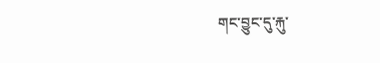གང་བྱུང་དུ་རྐུ་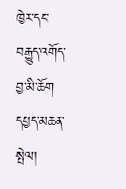ཁྱེར་དང་བརྒྱུད་འགོད་བྱ་མི་ཆོག
དཔྱད་མཆན་སྤེལ།